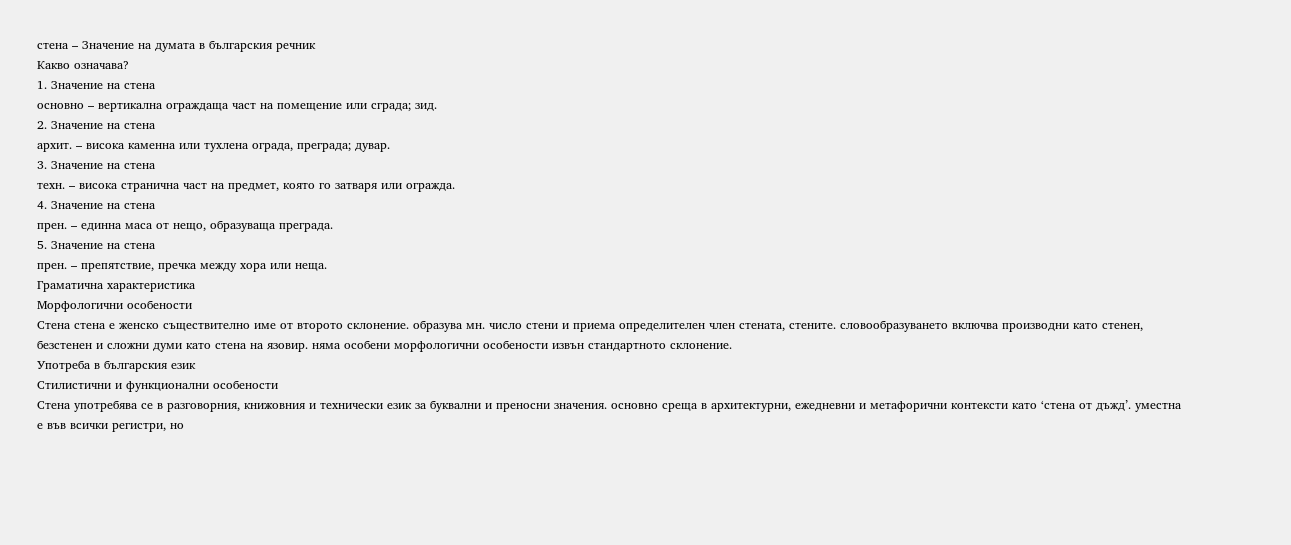стена – Значение на думата в българския речник
Какво означава?
1. Значение на стена
основно – вертикална ограждаща част на помещение или сграда; зид.
2. Значение на стена
архит. – висока каменна или тухлена ограда, преграда; дувар.
3. Значение на стена
техн. – висока странична част на предмет, която го затваря или огражда.
4. Значение на стена
прен. – единна маса от нещо, образуваща преграда.
5. Значение на стена
прен. – препятствие, пречка между хора или неща.
Граматична характеристика
Морфологични особености
Стена стена е женско съществително име от второто склонение. образува мн. число стени и приема определителен член стената, стените. словообразуването включва производни като стенен, безстенен и сложни думи като стена на язовир. няма особени морфологични особености извън стандартното склонение.
Употреба в българския език
Стилистични и функционални особености
Стена употребява се в разговорния, книжовния и технически език за буквални и преносни значения. основно среща в архитектурни, ежедневни и метафорични контексти като ‘стена от дъжд’. уместна е във всички регистри, но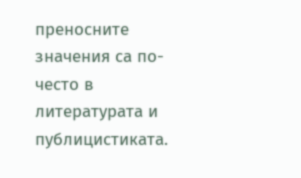преносните значения са по-често в литературата и публицистиката.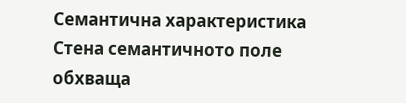Семантична характеристика
Стена семантичното поле обхваща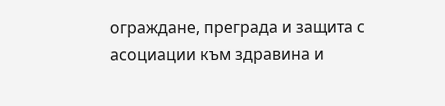ограждане, преграда и защита с асоциации към здравина и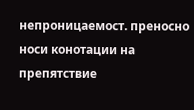непроницаемост. преносно носи конотации на препятствие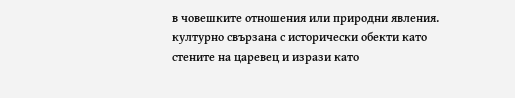в човешките отношения или природни явления. културно свързана с исторически обекти като стените на царевец и изрази като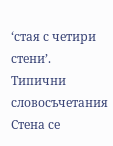‘стая с четири стени’.
Типични словосъчетания
Стена се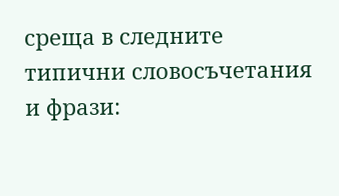среща в следните типични словосъчетания и фрази: